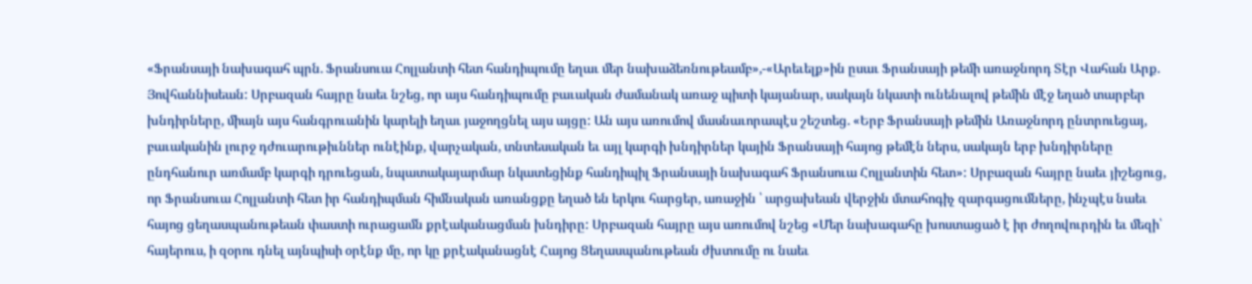«Ֆրանսայի նախագահ պրն. Ֆրանսուա Հոլլանտի հետ հանդիպումը եղաւ մեր նախաձեռնութեամբ»,-«Արեւելք»ին ըսաւ Ֆրանսայի թեմի առաջնորդ Տէր Վահան Արք. Յովհաննիսեան: Սրբազան հայրը նաեւ նշեց, որ այս հանդիպումը բաւական ժամանակ առաջ պիտի կայանար, սակայն նկատի ունենալով թեմին մէջ եղած տարբեր խնդիրները, միայն այս հանգրուանին կարելի եղաւ յաջողցնել այս այցը: Ան այս առումով մասնաւորապէս շեշտեց. «Երբ Ֆրանսայի թեմին Առաջնորդ ընտրուեցայ, բաւականին լուրջ դժուարութիւններ ունէինք, վարչական, տնտեսական եւ այլ կարգի խնդիրներ կային Ֆրանսայի հայոց թեմէն ներս, սակայն երբ խնդիրները ընդհանուր առմամբ կարգի դրուեցան, նպատակայարմար նկատեցինք հանդիպիլ Ֆրանսայի նախագահ Ֆրանսուա Հոլլանտին հետ»: Սրբազան հայրը նաեւ յիշեցուց, որ Ֆրանսուա Հոլլանտի հետ իր հանդիպման հիմնական առանցքը եղած են երկու հարցեր, առաջին ՝ արցախեան վերջին մտահոգիչ զարգացումները, ինչպէս նաեւ հայոց ցեղասպանութեան փաստի ուրացամն քրէականացման խնդիրը: Սրբազան հայրը այս առումով նշեց «Մեր նախագահը խոստացած է իր ժողովուրդին եւ մեզի՝ հայերուս, ի զօրու դնել այնպիսի օրէնք մը, որ կը քրէականացնէ Հայոց Ցեղասպանութեան ժխտումը ու նաեւ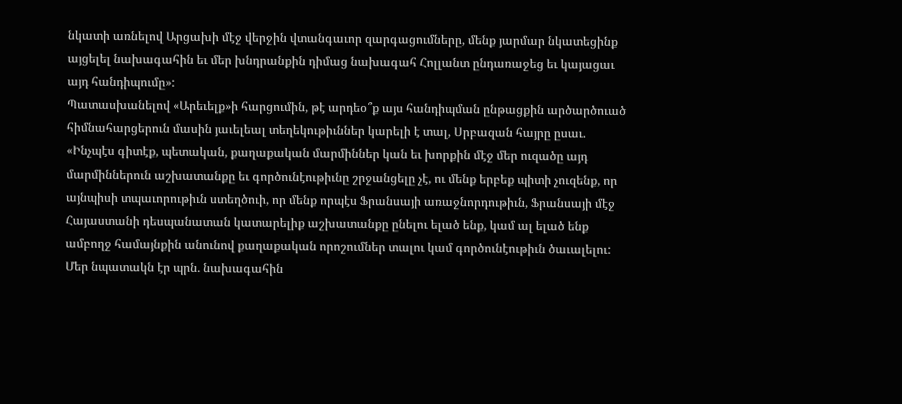նկատի առնելով Արցախի մէջ վերջին վտանգաւոր զարգացումները, մենք յարմար նկատեցինք այցելել նախագահին եւ մեր խնդրանքին դիմաց նախագահ Հոլլանտ ընդառաջեց եւ կայացաւ այդ հանդիպումը»:
Պատասխանելով «Արեւելք»ի հարցումին, թէ արդեօ՞ք այս հանդիպման ընթացքին արծարծուած հիմնահարցերուն մասին յաւելեալ տեղեկութիւններ կարելի է տալ, Սրբազան հայրը ըսաւ. «Ինչպէս գիտէք, պետական, քաղաքական մարմիններ կան եւ խորքին մէջ մեր ուզածը այդ մարմիններուն աշխատանքը եւ գործունէութիւնը շրջանցելը չէ, ու մենք երբեք պիտի չուզենք, որ այնպիսի տպաւորութիւն ստեղծուի, որ մենք որպէս Ֆրանսայի առաջնորդութիւն, Ֆրանսայի մէջ Հայաստանի դեսպանատան կատարելիք աշխատանքը ընելու ելած ենք, կամ ալ ելած ենք ամբողջ համայնքին անունով քաղաքական որոշումներ տալու կամ գործունէութիւն ծաւալելու: Մեր նպատակն էր պրն. նախագահին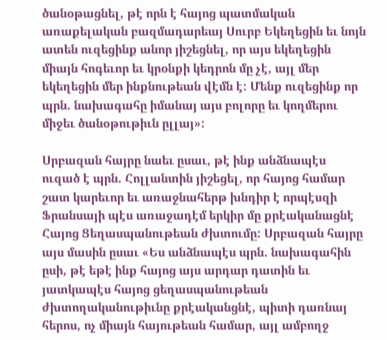ծանօթացնել, թէ որն է հայոց պատմական առաքելական բազմադարեայ Սուրբ Եկեղեցին եւ նոյն ատեն ուզեցինք անոր յիշեցնել, որ այս եկեղեցին միայն հոգեւոր եւ կրօնքի կեդրոն մը չէ, այլ մեր եկեղեցին մեր ինքնութեան վէմն է: Մենք ուզեցինք որ պրն. նախագահը իմանայ այս բոլորը եւ կողմերու միջեւ ծանօթութիւն ըլլայ»:

Սրբազան հայրը նաեւ ըսաւ, թէ ինք անձնապէս ուզած է պրն. Հոլլանտին յիշեցել, որ հայոց համար շատ կարեւոր եւ առաջնահերթ խնդիր է որպէսզի Ֆրանսայի պէս առաջադէմ երկիր մը քրէականացնէ Հայոց Ցեղասպանութեան ժխտումը: Սրբազան հայրը այս մասին ըսաւ «Ես անձնապէս պրն. նախագահին ըսի, թէ եթէ ինք հայոց այս արդար դատին եւ յատկապէս հայոց ցեղասպանութեան ժխտողականութիւնը քրէականցնէ, պիտի դառնայ հերոս, ոչ միայն հայութեան համար, այլ ամբողջ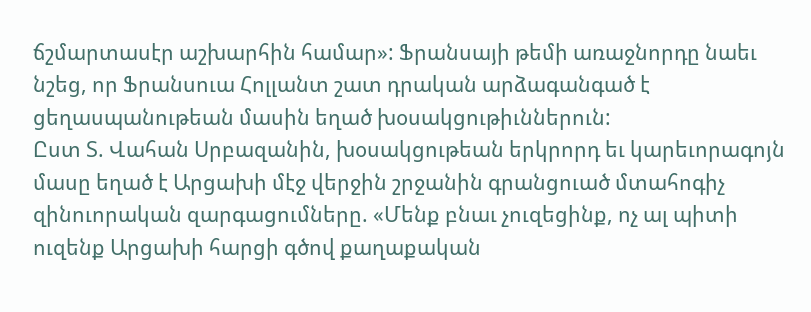ճշմարտասէր աշխարհին համար»: Ֆրանսայի թեմի առաջնորդը նաեւ նշեց, որ Ֆրանսուա Հոլլանտ շատ դրական արձագանգած է ցեղասպանութեան մասին եղած խօսակցութիւններուն:
Ըստ Տ. Վահան Սրբազանին, խօսակցութեան երկրորդ եւ կարեւորագոյն մասը եղած է Արցախի մէջ վերջին շրջանին գրանցուած մտահոգիչ զինուորական զարգացումները. «Մենք բնաւ չուզեցինք, ոչ ալ պիտի ուզենք Արցախի հարցի գծով քաղաքական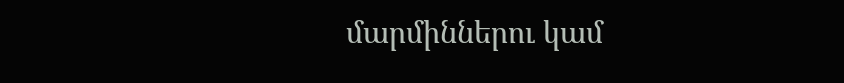մարմիններու կամ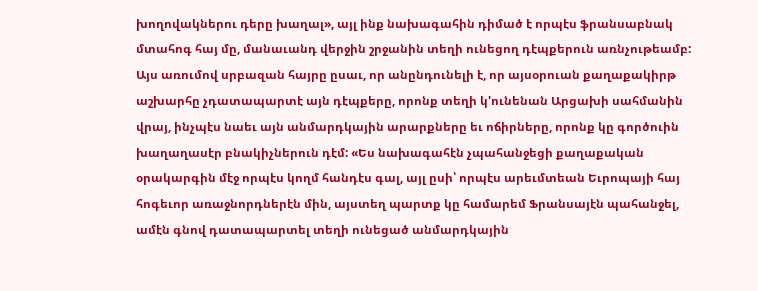խողովակներու դերը խաղալ», այլ ինք նախագահին դիմած է որպէս ֆրանսաբնակ մտահոգ հայ մը, մանաւանդ վերջին շրջանին տեղի ունեցող դէպքերուն առնչութեամբ: Այս առումով սրբազան հայրը ըսաւ, որ անընդունելի է, որ այսօրուան քաղաքակիրթ աշխարհը չդատապարտէ այն դէպքերը, որոնք տեղի կ'ունենան Արցախի սահմանին վրայ, ինչպէս նաեւ այն անմարդկային արարքները եւ ոճիրները, որոնք կը գործուին խաղաղասէր բնակիչներուն դէմ: «Ես նախագահէն չպահանջեցի քաղաքական օրակարգին մէջ որպէս կողմ հանդէս գալ, այլ ըսի՝ որպէս արեւմտեան Եւրոպայի հայ հոգեւոր առաջնորդներէն մին, այստեղ պարտք կը համարեմ Ֆրանսայէն պահանջել, ամէն գնով դատապարտել տեղի ունեցած անմարդկային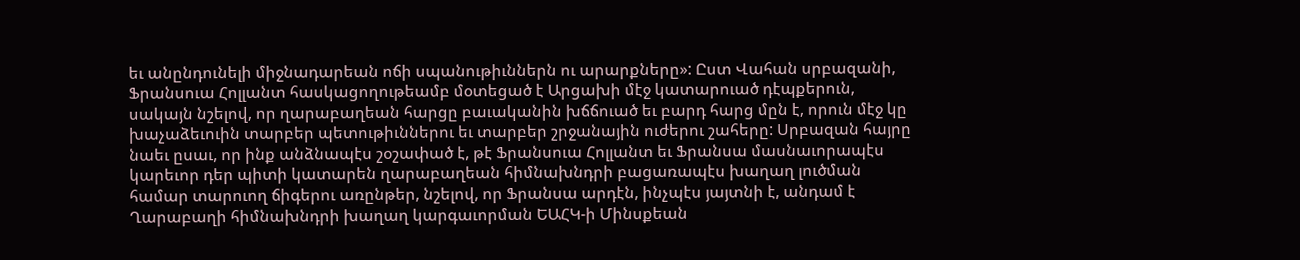եւ անընդունելի միջնադարեան ոճի սպանութիւններն ու արարքները»: Ըստ Վահան սրբազանի, Ֆրանսուա Հոլլանտ հասկացողութեամբ մօտեցած է Արցախի մէջ կատարուած դէպքերուն, սակայն նշելով, որ ղարաբաղեան հարցը բաւականին խճճուած եւ բարդ հարց մըն է, որուն մէջ կը խաչաձեւուին տարբեր պետութիւններու եւ տարբեր շրջանային ուժերու շահերը: Սրբազան հայրը նաեւ ըսաւ, որ ինք անձնապէս շօշափած է, թէ Ֆրանսուա Հոլլանտ եւ Ֆրանսա մասնաւորապէս կարեւոր դեր պիտի կատարեն ղարաբաղեան հիմնախնդրի բացառապէս խաղաղ լուծման համար տարուող ճիգերու առընթեր, նշելով, որ Ֆրանսա արդէն, ինչպէս յայտնի է, անդամ է Ղարաբաղի հիմնախնդրի խաղաղ կարգաւորման ԵԱՀԿ-ի Մինսքեան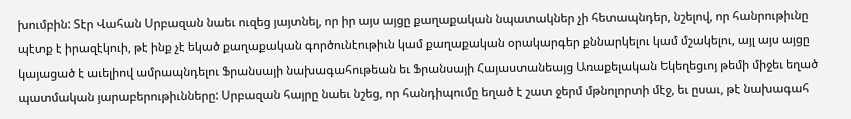խումբին: Տէր Վահան Սրբազան նաեւ ուզեց յայտնել, որ իր այս այցը քաղաքական նպատակներ չի հետապնդեր, նշելով, որ հանրութիւնը պէտք է իրազէկուի, թէ ինք չէ եկած քաղաքական գործունէութիւն կամ քաղաքական օրակարգեր քննարկելու կամ մշակելու, այլ այս այցը կայացած է աւելիով ամրապնդելու Ֆրանսայի նախագահութեան եւ Ֆրանսայի Հայաստանեայց Առաքելական Եկեղեցւոյ թեմի միջեւ եղած պատմական յարաբերութիւնները: Սրբազան հայրը նաեւ նշեց, որ հանդիպումը եղած է շատ ջերմ մթնոլորտի մէջ, եւ ըսաւ, թէ նախագահ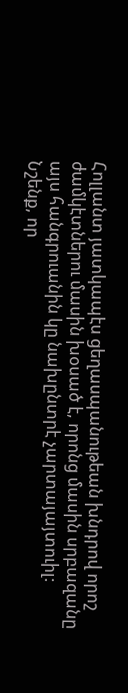Հոլլանտ յատկապէս ցեղասպանութեան խնդրով որոշ ժամկէտներու մասին խօսած է, որոնց մասին սրբազանը այս հանգրուանին կը նախընտրէ չարտայայտուիլ:
Նշենք, որ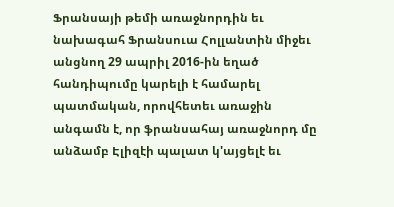Ֆրանսայի թեմի առաջնորդին եւ նախագահ Ֆրանսուա Հոլլանտին միջեւ անցնող 29 ապրիլ 2016-ին եղած հանդիպումը կարելի է համարել պատմական, որովհետեւ առաջին անգամն է, որ ֆրանսահայ առաջնորդ մը անձամբ Էլիզէի պալատ կ'այցելէ եւ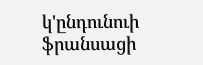կ'ընդունուի ֆրանսացի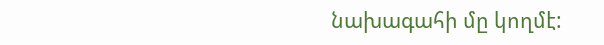նախագահի մը կողմէ: